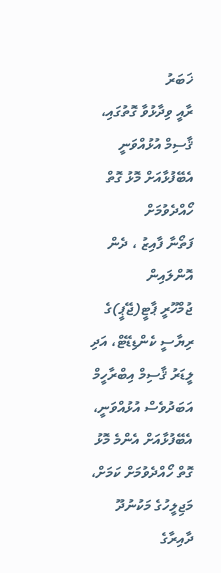ޚަބަރު
ރާއީ ވިދާޅުވާ ގޮތުގައި، ޤާސިމް އުޅުއްވަނީ އެބޭފުޅާއަށް މޮޅު ގޮތް ހޯއްދެވުމަށް
ފަތޯނާ ފާއިޒު ، ދެން އޮންލައިން
ޖުމްހޫރީ ޕާޓީ(ޖޭޕީ)ގެ ރިޔާސީ ކެންޑިޑޭޓް، އަދި ލީޑަރު ޤާސިމް އިބްރާހީމް އަބަދުވެސް އުޅުއްވަނީ، އެބޭފުޅާއަށް އެންމެ މޮޅު ގޮތް ހޯއްދެވުމަށް ކަމަށް، މަޖިލީހުގެ މަކުނުދޫ ދާއިރާގެ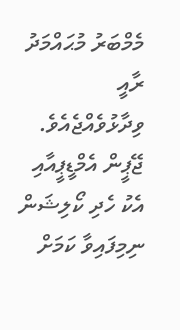މެމްބަރު މުޙައްމަދު ރާއީ ވިދާޅުވެއްޖެއެވެ.
ޖޭޕީން އެމްޑީޕީއާއި އެކު ހެދި ކޯލިޝަން ނިމިފައިވާ ކަމަށް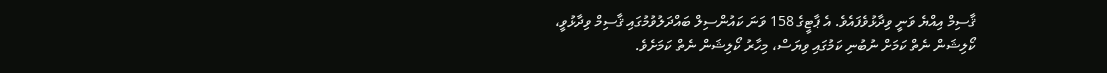ޤާސިމް އިއްޔެ ވަނީ ވިދާޅުވެފައެވެ. އެ ޕާޓީގެ 158 ވަނަ ކައުންސިލް ބައްދަލުވުމުގައި ޤާސިމް ވިދާޅުވީ، ކޯލިޝަން ނެތް ކަމަށް ނުބުނި ކަމުގައި ވިޔަސް، މިހާރު ކޯލިޝަން ނެތް ކަމަށެވެ.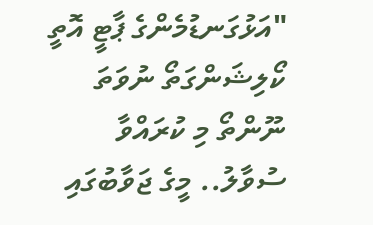"އަޅުގަނޑުމެންގެ ޕާޓީ އޮތީ ކޯލިޝަންގަތޯ ނުވަތަ ނޫންތޯ މި ކުރައްވާ ސުވާލު.. މީގެ ޖަވާބުގައި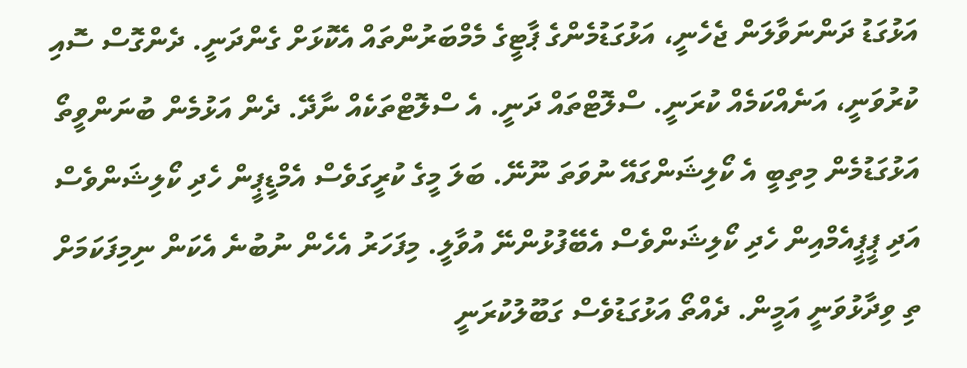އަޅުގަޑު ދަންނަވާލަން ޖެހެނީ، އަޅުގަޑުމެންގެ ޕާޓީގެ މެމްބަރުންތައް އެކޮޅަށް ގެންދަނީ. ދެންގޮސް ސޮއި ކުރުވަނީ، އަނެއްކަމެއް ކުރަނީ. ސްލޮޓްތައް ދަނީ. އެ ސްލޮޓްތަކެއް ނާދޭ. ދެން އަޅުމެން ބުނަންވީތޯ އަޅުގަޑުމެން މިތިބީ އެ ކޯލިޝަންގައޭ ނުވަތަ ނޫނޭ. ބަލަ މީގެ ކުރީގަވެސް އެމްޑީޕީން ހެދި ކޯލިޝަންވެސް އަދި ޕީޕީއެމްއިން ހެދި ކޯލިޝަންވެސް އެބޭފުޅުންނޭ އުވާލީ. މިފަހަރު އެހެން ނުބުނެ އެކަން ނިމިފަކަމަށް ތި ވިދާޅުވަނީ އަމީން. ދެއްތޯ އަޅުގަޑުވެސް ގަބޫލުކުރަނީ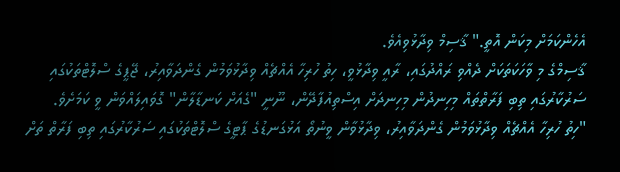އެހެންކަމަށް މިކަން އޮތީ." ޤާސިމް ވިދާޅުވިއެވެ.
ޤާސިމްގެ މި ވާހަކަތަކަށް ދެއްވި ރައްދުގައި، ރާއީ ވިދާޅުވީ، ހިތު ހުރިހާ އެއްޗެއް ވިދާޅުވަމުން ގެންދަވާއިރު، ޖޭޕީގެ ސްލޮޓްތަކުގައި ސަރުކާރުގައި ތިބި ފަރާތްތައް މިހިނދުން މިހިނދަށް އިސްތިއުފާދޭން، ނޫނީ "ގެއަށް ކަނޑާލާން" ގޮވައިލައްވަން ވީ ކަމަށެވެ.
"ހިތު ހުރިހާ އެއްޗެއް ވިދާޅުވަމުން ގެންދަވާއިރު، ވިދާޅުވާން ވީނުތޯ އަޅުގަނޑުގެ ޕާޓީގެ ސްލޮޓްތަކުގައި ސަރުކާރުގައި ތިބި ފަރާތް ތަށް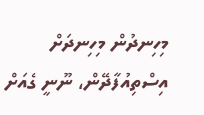މިހިނދުން މިހިނދަށް އިސްތިއުފާދޭން، ނޫނީ ގެއަށް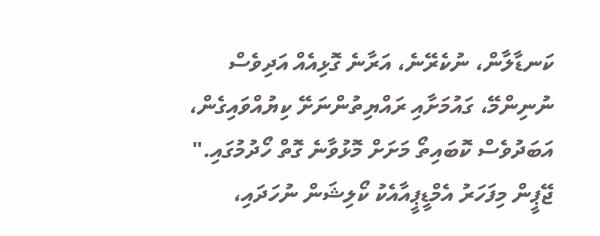ކަނޑާލާން، ނުކެރޭނެ، އަރާނެ ގޮޅިއެއް އަދިވެސް ނުނިންމޭ، ގައުމަށާއި ރައްޔިތުންނަށޭ ކިޔުއްވައިގެން، އަބަދުވެސް ކޮބައިތޯ މަށަށް މޮޅުވާނެ ގޮތް ހޯދުމުގައި."
ޖޭޕީން މިފަހަރު އެމްޑީޕީއާއެކު ކޯލިޝަން ނުހަދައި،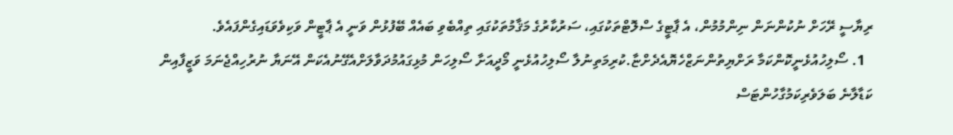ރިޔާސީ ރޭހަށް ނުކުންނަން ނިންމުމުން، އެ ޕާޓީގެ ސްލޮޓްތަކުގައި، ސަރުކާރުގެ މަޤާމުތަކުގައި ތިއްބެވި ބައެއް ބޭފުޅުން ވަނީ އެ ޕާޓީން ވަކިވެވަޑައިގެންފައެވެ.
  1. ސޯލިހުއުޅެނީކޮންކަމާ ރަށްޔިތުންނަޒްހެޔޮއެދެށްޏާ.ކުރިމަތިނުލާ ސޯލިހުއުޅެނީ މޯދީއަށާ ސޯލިހަން މުޅިގައުމުދަވާލަށްއެގޭނުއެކަން އޭނަޔާ ނުރުހިއްޖެނަމަ ވަޒީފާއިން ކަޑާލާނެ ބަލަވެރިކަމުގާހުންޓަސް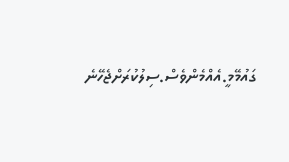ގައުމޭމީ.އެއްމެންވެސް.ސިލުކުރަށްޖެހޭނެ